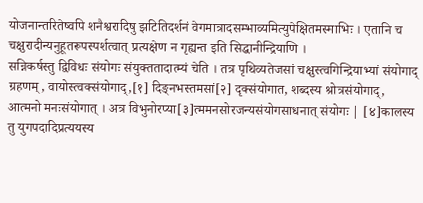योजनान्तरितेष्वपि शनैश्वरादिषु झटितिदर्शनं वेगमात्रादसम्भाव्यमित्युपेक्षितमस्माभिः । एतानि च चक्षुरादीन्यनुहूतरूपस्पर्शत्वात् प्रत्यक्षेण न गृह्यन्त इति सिद्धानीन्द्रियाणि ।
सन्निकर्षस्तु द्विविधः संयोगः संयुक्ततादात्म्यं चेति । तत्र पृथिव्यतेजसां चक्षुस्त्वगिन्द्रियाभ्यां संयोगाद् ग्रहणम्, वायोस्त्वक्संयोगाद्,[१] दिङ्नभस्तमसां[२] दृक्संयोगात, शब्दस्य श्रोत्रसंयोगाद्, आत्मनो मनःसंयोगात् । अत्र विभुनोरप्या[३]त्ममनसोरजन्यसंयोगसाधनात् संयोगः | [४]कालस्य तु युगपदादिप्रत्ययस्य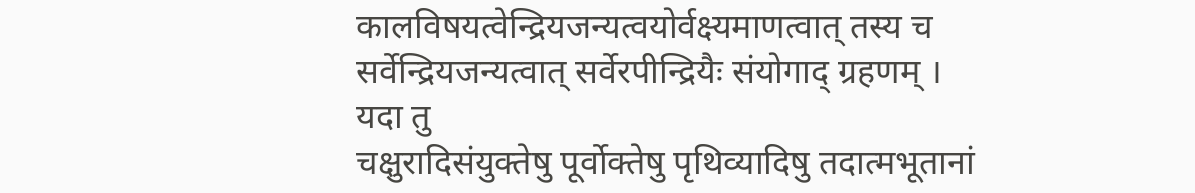कालविषयत्वेन्द्रियजन्यत्वयोर्वक्ष्यमाणत्वात् तस्य च सर्वेन्द्रियजन्यत्वात् सर्वेरपीन्द्रियैः संयोगाद् ग्रहणम् । यदा तु
चक्षुरादिसंयुक्तेषु पूर्वोक्तेषु पृथिव्यादिषु तदात्मभूतानां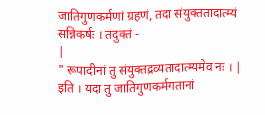जातिगुणकर्मणां ग्रहणं, तदा संयुक्ततादात्म्यं सन्निकर्षः । तदुक्तं -
|
" रूपादीनां तु संयुक्तद्रव्यतादात्म्यमेव नः । |
इति । यदा तु जातिगुणकर्मगतानां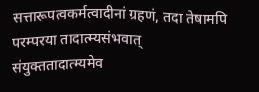सत्तारूपत्वकर्मत्वादीनां ग्रहणं, तदा तेषामपि परम्परया तादात्म्यसंभवात् संयुक्ततादात्म्यमेव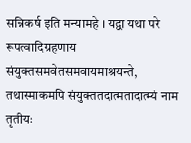सन्निकर्ष इति मन्यामहे । यद्वा यथा परे रूपत्वादिग्रहणाय संयुक्तसमवेतसमवायमाश्रयन्ते, तथास्माकमपि संयुक्ततदात्मतादात्म्यं नाम तृतीयः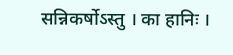सन्निकर्षोऽस्तु । का हानिः ।